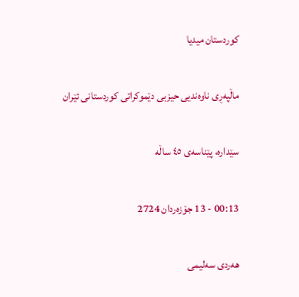کوردستان میدیا

ماڵپەڕی ناوەندیی حیزبی دێموکراتی کوردستانی ئێران

سێدارە، پێناسەی ٤٥ ساڵە

00:13 - 13 جۆزەردان 2724

هەردی سەلیمی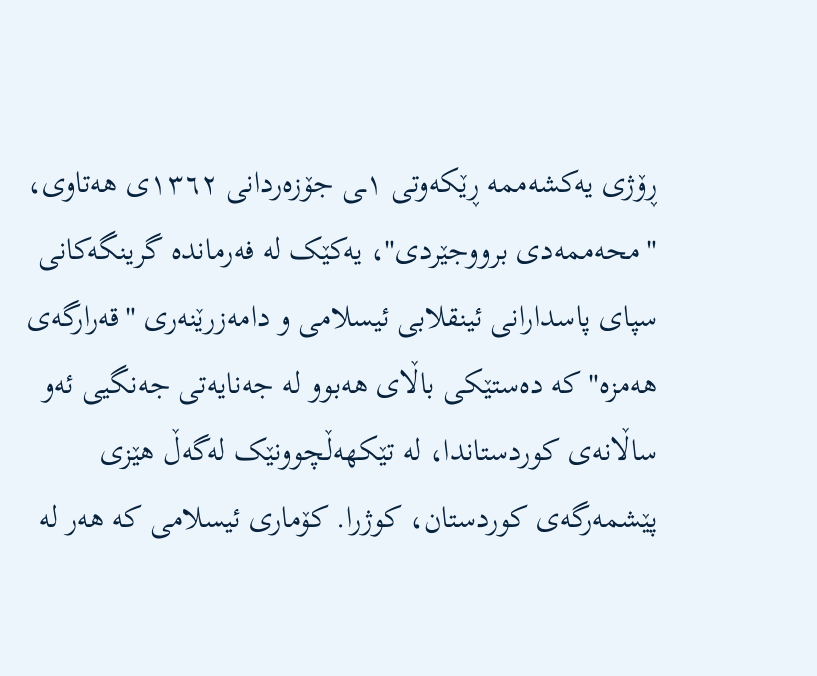ڕۆژی یەکشەممە ڕێکەوتی ١ـی جۆزەردانی ١٣٦٢ی هەتاوی، "محەممەدی برووجێردی"، یەکێک لە فەرماندە گرینگەکانی سپای پاسدارانی ئینقلابی ئیسلامی و دامەزرێنەری "قەرارگەی هەمزە" کە دەستێکی باڵای هەبوو لە جەنایەتی جەنگیی ئەو ساڵانەی کوردستاندا، لە تێکهەڵچوونێک لەگەڵ هێزی پێشمەرگەی کوردستان، کوژرا. کۆماری ئیسلامی کە هەر لە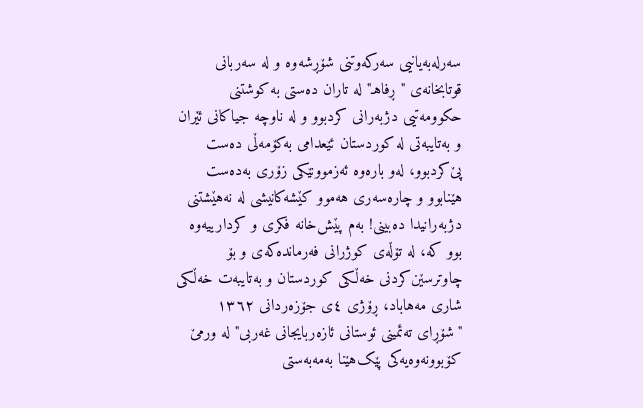سەرلەبەیانیی سەرکەوتنی شۆڕشەوە و لە سەربانی قوتابخانەی "ڕفا‌هـ" لە تاران دەستی بە کوشتنی حکوومەتیی دژبەرانی کردبوو و لە ناوچە جیاکانی ئێران و بەتایبەتی لە کوردستان ئێعدامی بەکۆمەڵی دەست پێ‌کردبوو، لەو بارەوە ئەزموونێکی زۆری بەدەست هێنابوو و چارەسەری هەموو کێشەکانیشی لە نەهێشتنی دژبەرانیدا دەبینی! بەم پێش‌خانە فکری و کردارییەوە بوو کە، لە تۆڵەی کوژرانی فەرماندەکەی و بۆ چاوترسێن‌کردنی خەڵکی کوردستان و بەتایبەت خەڵکی شاری مەهاباد، ڕۆژی ٤ی جۆزەردانی ١٣٦٢ "شۆڕای تەئمینی ئوستانی ئازەربایجانی غەربی" لە ورمێ کۆبوونەوەیەکی پێک‌هێنا بەمەبەستی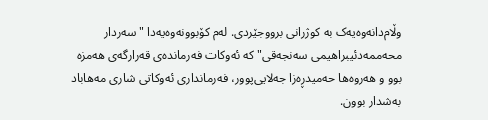وڵام‌دانەوەیەک بە کوژرانی برووجێردی. لەم کۆبوونەوەیەدا "سەردار محەممەدئیبراهیمی سەنجەقی" کە ئەوکات فەرماندەی قەرارگەی هەمزە بوو و هەروەها حەمیدڕەزا جەلایی‌پوور، فەرمانداری ئەوکاتی شاری مەهاباد بەشدار بوون.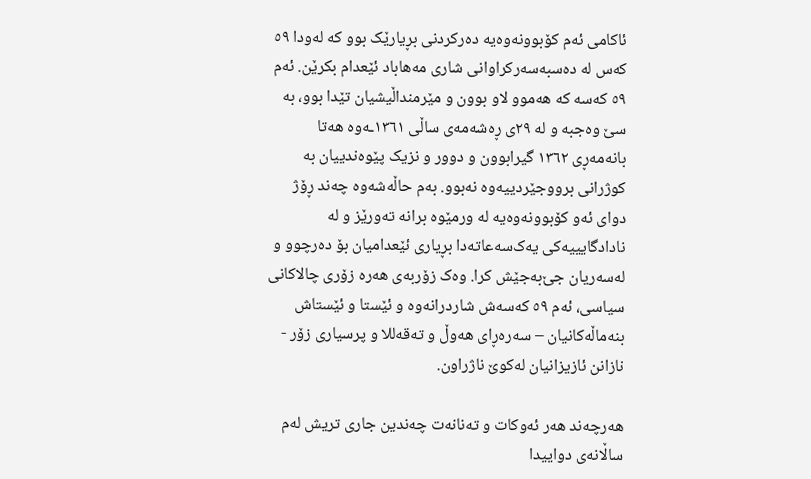ئاکامی ئەم کۆبوونەوەیە دەرکردنی بڕیارێک بوو کە لەودا ٥٩ کەس لە دەسبەسەرکراوانی شاری مەهاباد ئێعدام بکرێن. ئەم ٥٩ کەسە کە هەموو لاو بوون و مێرمنداڵیشیان تێدا بوو، بە سێ وەجبە و لە ٢٩ی ڕەشەمەی ساڵی ١٣٦١ـەوە هەتا بانەمەڕی ١٣٦٢ گیرابوون و دوور و نزیک پێوەندییان بە کوژرانی برووجێردییەوە نەبوو. بەم حاڵەشەوە چەند ڕۆژ دوای ئەو کۆبوونەوەیە لە ورمێوە برانە تەورێز و لە نادادگایییەکی یەک‌سەعاتەدا بڕیاری ئێعدامیان بۆ دەرچوو و لەسەریان جێ‌بەجێش کرا. وەک زۆربەی هەرە زۆری چالاکانی سیاسی، ئەم ٥٩ کەسەش شاردرانەوە و ئێستا و ئێستاش بنەماڵەکانیان – سەرەڕای هەوڵ و تەقەللا و پرسیاری زۆر - نازانن ئازیزانیان لەکوێ ناژراون.

هەرچەند هەر ئەوکات و تەنانەت چەندین جاری تریش لەم ساڵانەی دواییدا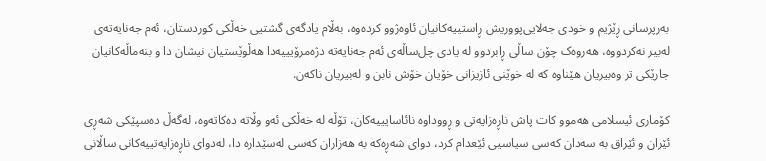بەرپرسانی ڕێژیم و خودی جەلایی‌پووریش ڕاستییەکانیان ئاوەژوو کردەوە، بەڵام یادگەی گشتیی خەڵکی کوردستان، ئەم جەنایەتەی لەبیر نەکردووە، هەروەک چۆن ساڵی ڕابردوو لە یادی چل‌ساڵەی ئەم جەنایەتە دژەمرۆیییەدا هەڵوێستیان نیشان دا و بنەماڵەکانیان جارێکی تر وەبیریان هێناوە کە لە خوێنی ئازیزانی خۆیان خۆش نابن و لەبیریان ناکەن.

کۆماری ئیسلامی هەموو کات پاش ناڕەزایەتی و ڕووداوە نائاسایییەکان، تۆڵە لە خەڵکی ئەو وڵاتە دەکاتەوە، لەگەڵ دەسپێکی شەڕی ئێران و ئێراق بە سەدان کەسی سیاسیی ئێعدام کرد، دوای شەڕەکە بە هەزاران کەسی لەسێدارە دا، لەدوای ناڕەزایەتییەکانی ساڵانی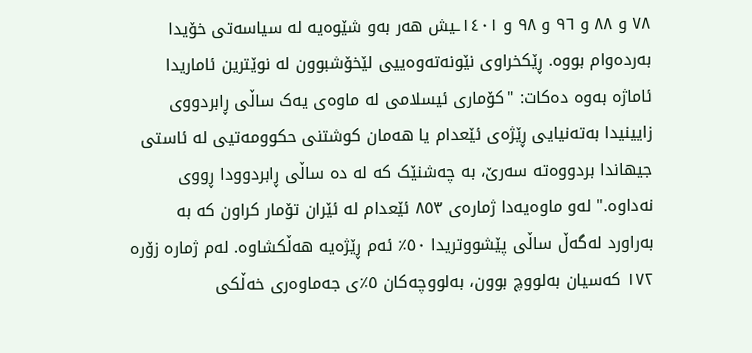٧٨ و ٨٨ و ٩٦ و ٩٨ و ١٤٠١ـیش هەر بەو شێوەیە لە سیاسەتی خۆیدا بەردەوام بووە. ڕێکخراوی نێونەتەوەییی لێخۆشبوون لە نوێترین ئاماریدا ئاماژە بەوە دەکات: "کۆماری ئیسلامی لە ماوەی یەک ساڵی ڕابردووی زایینیدا بەتەنیایی ڕێژەی ئێعدام یا هەمان کوشتنی حکوومەتیی لە ئاستی جیهاندا بردووەتە سەرێ، بە چەشنێک کە لە دە ساڵی ڕابردوودا ڕووی نەداوە." لەو ماوەیەدا ژمارەی ٨٥٣ ئێعدام لە ئێران تۆمار کراون کە بە بەراورد لەگەڵ ساڵی پێشووتریدا ٥٠٪ ئەم ڕێژەیە هەڵکشاوە. لەم ژمارە زۆرە  ١٧٢ کەسیان بەلووچ بوون، بەلووچەکان ٥٪ی جەماوەری خەڵکی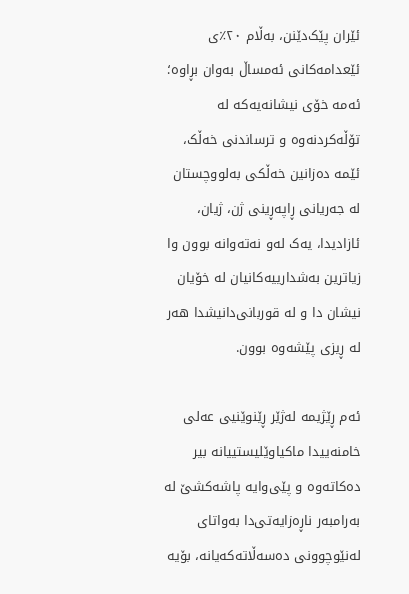ئێران پێک‌دێنن، بەڵام ٢٠٪ی ئێعدامەکانی ئەمساڵ بەوان بڕاوە؛ ئەمە خۆی نیشانەیەکە لە تۆڵەکردنەوە و ترساندنی خەڵک، ئێمە دەزانین خەڵکی بەلووچستان لە جەریانی ڕاپەڕینی ژن، ژیان، ئازادیدا، یەک لەو نەتەوانە بوون وا زیاترین بەشدارییەکانیان لە خۆیان نیشان دا و لە قوربانی‌دانیشدا هەر لە ڕیزی پێشەوە بوون.

ئەم ڕێژیمە لەژێر ڕێنوێنیی عەلی خامنەییدا ماکیاوێلیستییانە بیر دەکاتەوە و پێی‌وایە پاشەکشێ لە بەرامبەر ناڕەزایەتی‌دا بەواتای لەنێوچوونی دەسەڵاتەکەیانە، بۆیە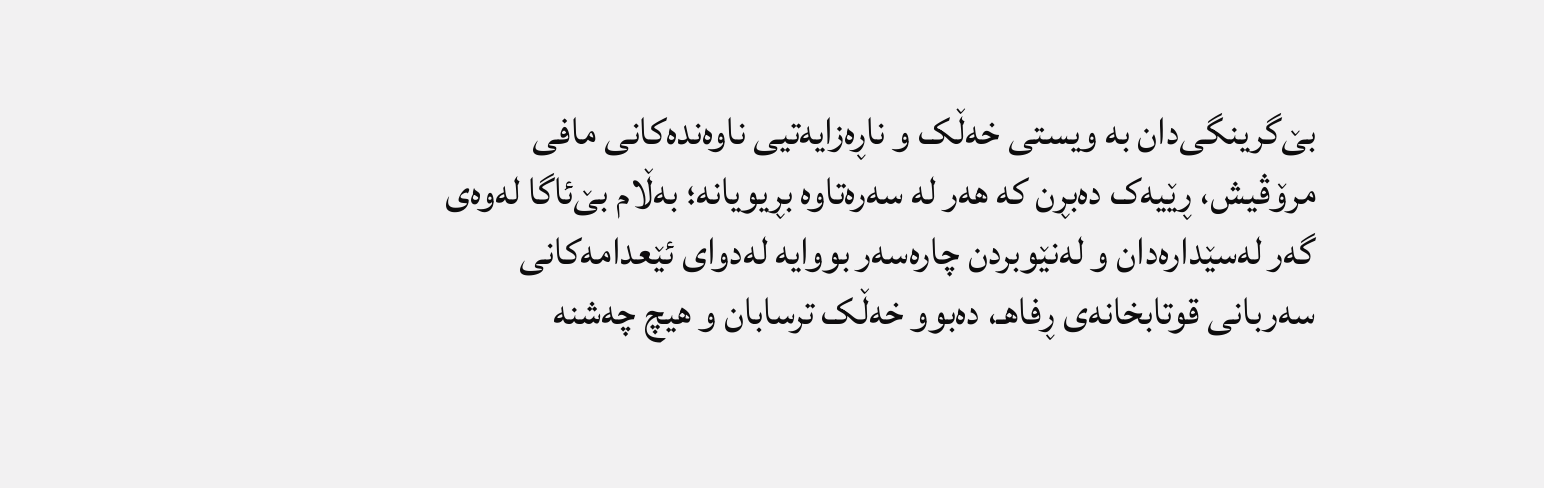بێ‌گرینگی‌دان بە ویستی خەڵک و ناڕەزایەتیی ناوەندەکانی مافی مرۆڤیش، ڕێیەک دەبڕن کە هەر لە سەرەتاوە بڕیویانە؛ بەڵام بێ‌ئاگا لەوەی گەر لەسێدارەدان و لەنێوبردن چارەسەر بووایە لەدوای ئێعدامەکانی سەربانی قوتابخانەی ڕفا‌هـ، دەبوو خەڵک ترسابان و هیچ چەشنە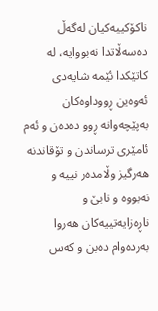ناکۆکییەکیان لەگەڵ دەسەڵاتدا نەبووایە، لە کاتێکدا ئێمە شایەدی ئەوەین ڕووداوەکان بەپێچەوانە ڕوو دەدەن و ئەم ئامێری ترساندن و تۆقاندنە هەرگیز وڵامدەر نییە و نەبووە و نابێ و ناڕەزایەتییەکان هەروا بەردەوام دەبن و کەس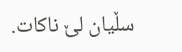سڵیان لێ ناکات.